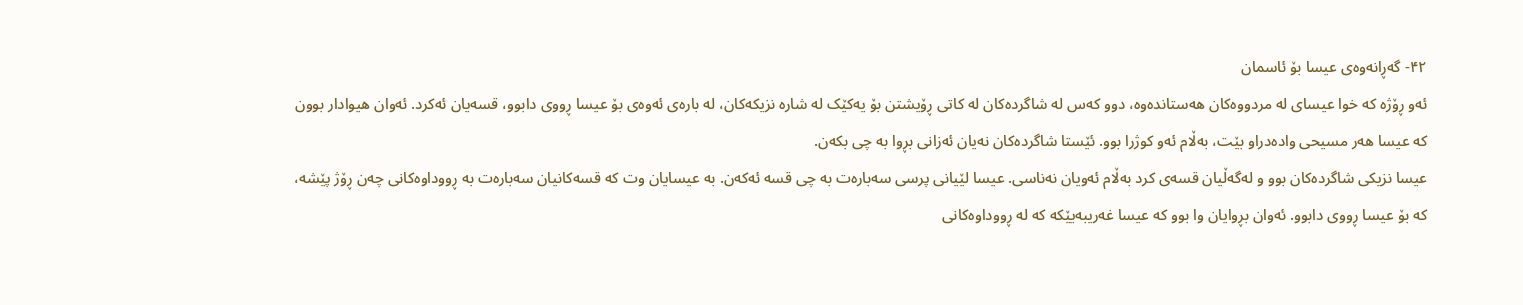۴۲- گەڕانەوەی عیسا بۆ ئاسمان
ئەو ڕۆژە که خوا عیسای له مردووەکان هەستاندەوە، دوو کەس له شاگردەکان له کاتی ڕۆیشتن بۆ یەکێک له شاره نزیکەکان، له بارەی ئەوەی بۆ عیسا ڕووی دابوو، قسەیان ئەکرد. ئەوان هیوادار بوون که عیسا هەر مسیحی وادەدراو بێت، بەڵام ئەو کوژرا بوو. ئێستا شاگردەکان نەیان ئەزانی بڕوا به چی بکەن.
عیسا نزیکی شاگردەکان بوو و لەگەڵیان قسەی کرد بەڵام ئەویان نەناسی. عیسا لێیانی پرسی سەبارەت به چی قسه ئەکەن. به عیسایان وت که قسەکانیان سەبارەت به ڕووداوەکانی چەن ڕۆژ پێشه، که بۆ عیسا ڕووی دابوو. ئەوان بڕوایان وا بوو که عیسا غەریبەیێکه که لە ڕووداوەکانی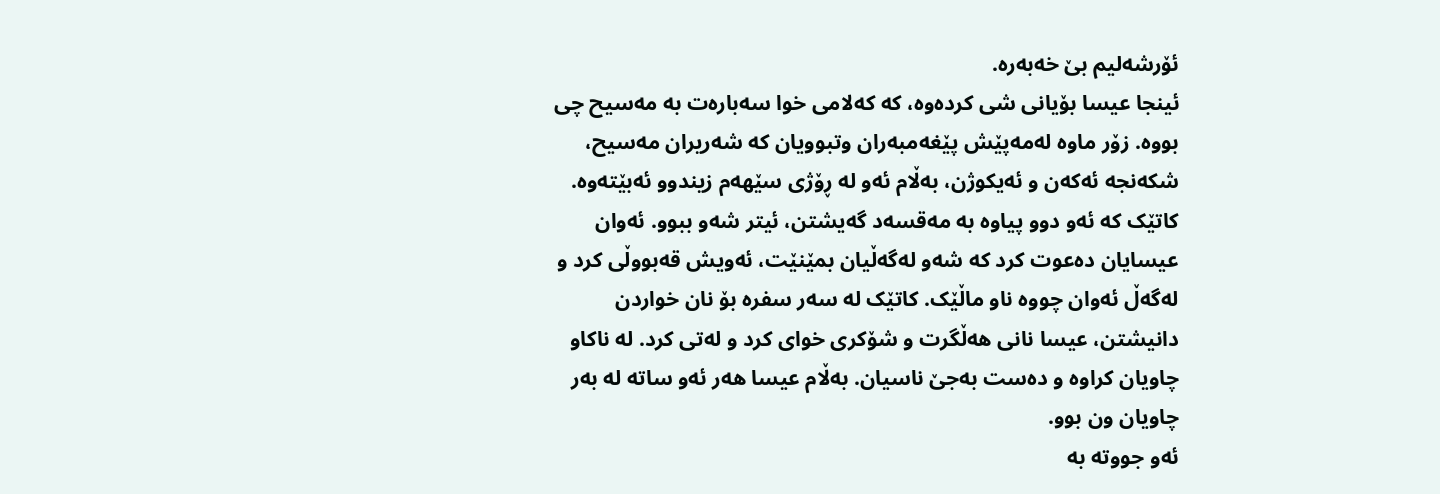ئۆرشەلیم بێ خەبەره.
ئینجا عیسا بۆیانی شی کردەوه، که کەلامی خوا سەبارەت به مەسیح چی بووه. زۆر ماوه لەمەپێش پێغەمبەران وتبوویان که شەریران مەسیح، شکەنجه ئەکەن و ئەیکوژن، بەڵام ئەو له ڕۆژی سێهەم زیندوو ئەبێتەوه.
کاتێک کە ئەو دوو پیاوە بە مەقسەد گەیشتن، ئیتر شەو ببوو. ئەوان عیسایان دەعوت کرد کە شەو لەگەڵیان بمێنێت، ئەویش قەبووڵی کرد و لەگەڵ ئەوان چووە ناو ماڵێک. کاتێک لە سەر سفرە بۆ نان خواردن دانیشتن، عیسا نانی هەڵگرت و شۆکری خوای کرد و لەتی کرد. لە ناکاو چاویان کراوە و دەست بەجێ ناسیان. بەڵام عیسا هەر ئەو ساتە لە بەر چاویان ون بوو.
ئەو جووته به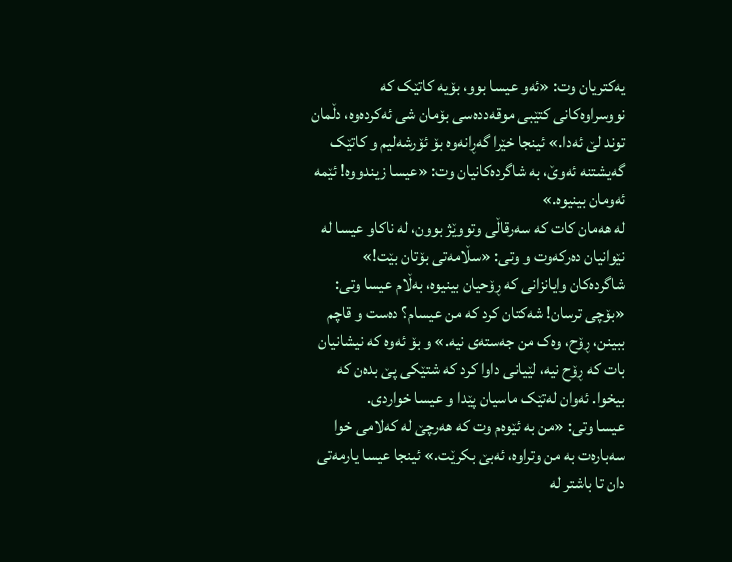یەکتریان وت: «ئەو عیسا بوو، بۆیه کاتێک که نووسراوەکانی کتێبی موقەددەسی بۆمان شی ئەکردەوه، دڵمان توند لێ ئەدا.» ئینجا خێرا گەڕانەوه بۆ ئۆرشەلیم و کاتێک گەیشتنه ئەوێ، به شاگردەکانیان وت: «عیسا زیندووه! ئێمه ئەومان بینیوه.»
له هەمان کات که سەرقاڵی وتووێژ بوون، له ناکاو عیسا له نێوانیان دەرکەوت و وتی: «سڵامەتی بۆتان بێت!» شاگردەکان وایانزانی که ڕۆحیان بینیوه، بەڵام عیسا وتی: «بۆچی ترسان! شەکتان کرد که من عیسام؟ دەست و قاچم ببینن، ڕۆح، وەک من جەستەی نیه.» و بۆ ئەوه که نیشانیان بات که ڕۆح نیه، لێیانی داوا کرد که شتێکی پێ بدەن که بیخوا. ئەوان لەتێک ماسیان پێدا و عیسا خواردی.
عیسا وتی: «من بە ئێوەم وت کە هەرچێ لە کەلامی خوا سەبارەت بە من وتراوە، ئەبێ بکرێت.» ئینجا عیسا یارمەتی دان تا باشتر لە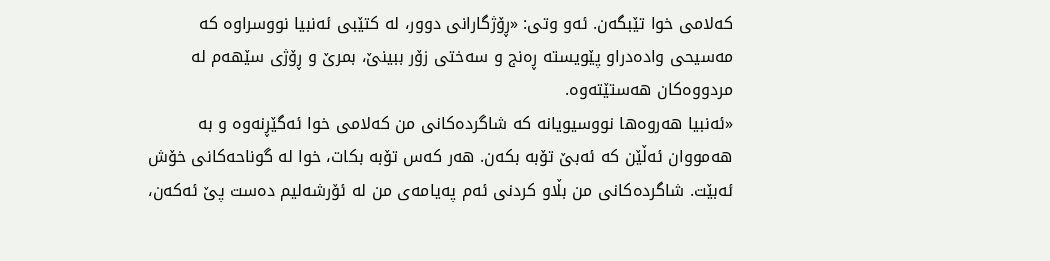کەلامی خوا تێبگەن. ئەو وتی: «ڕۆژگارانی دوور، لە کتێبی ئەنبیا نووسراوە کە مەسیحی وادەدراو پێویستە ڕەنج و سەختی زۆر ببینێ، بمرێ و ڕۆژی سێهەم لە مردووەکان هەستێتەوە.
«ئەنبیا هەروەها نووسیویانە کە شاگردەکانی من کەلامی خوا ئەگێڕنەوە و بە هەمووان ئەڵێن کە ئەبێ تۆبە بکەن. هەر کەس تۆبە بکات، خوا لە گوناحەکانی خۆش ئەبێت. شاگردەکانی من بڵاو کردنی ئەم پەیامەی من لە ئۆرشەلیم دەست پێ ئەکەن،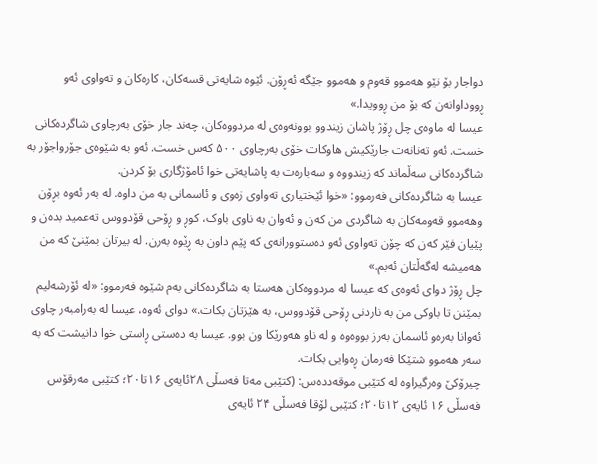دواجار بۆ نێو هەموو قەوم و هەموو جێگە ئەڕۆن. ئێوە شایەتی قسەکان، کارەکان و تەواوی ئەو ڕووداوانەن کە بۆ من ڕوویدا.»
عیسا له ماوەی چل ڕۆژ پاشان زیندوو بوونەوەی له مردووەکان، چەند جار خۆی بەرچاوی شاگردەکانی خست. ئەو تەنانەت جارێکیش هاوکات خۆی بەرچاوی ۵۰۰ کەس خست. ئەو به شێوەی جۆرواجۆر به شاگردەکانی سەڵماند که زیندووه و سەبارەت به پاشایەتی خوا ئامۆژگاری بۆ کردن.
عیسا به شاگردەکانی فەرموو: «خوا ئێختیاری تەواوی زەوی و ئاسمانی به من داوه. له بەر ئەوه بڕۆن وهەموو قەومەکان بە شاگردی من کەن و ئەوان به ناوی باوک، کوڕ و ڕۆحی قۆدووس تەعمید بدەن و پێیان فێر کەن که چۆن تەواوی ئەو دەستوورانەی که پێم داون به ڕێوه بەرن. له بیرتان بمێنێ که من هەمیشه لەگەڵتان ئەبم.»
چل ڕۆژ دوای ئەوەی که عیسا له مردووەکان هەستا به شاگردەکانی بەم شێوه فەرموو: «له ئۆرشەلیم بمێنن تا باوکی من به ناردنی ڕۆحی قۆدووس، به هێزتان بکات.» دوای ئەوه، عیسا له بەرامبەر چاوی ئەوانا بەرەو ئاسمان بەرز بووەوه و له ناو هەورێکا ون بوو. عیسا به دەستی ڕاستی خوا دانیشت که به سەر هەموو شتێکا فەرمان ڕەوایی بکات.
چیرۆکێ وەرگیراوە لە کتێبی موقەددەس: (کتێبی مەتا فەسڵی ۲۸ئایەی ۱۶تا۲۰؛ کتێبی مەرقۆس فەسڵی ۱۶ ئایەی ۱۲تا۲۰؛ کتێبی لۆقا فەسڵی ۲۴ ئایەی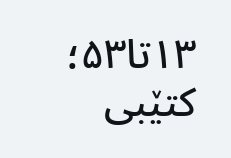۱۳تا۵۳؛ کتێبی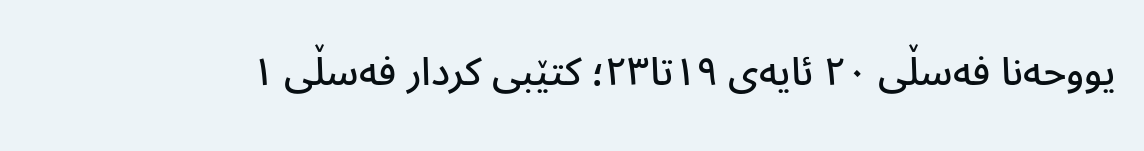یووحەنا فەسڵی ۲۰ ئایەی ۱۹تا۲۳؛ کتێبی کردار فەسڵی ۱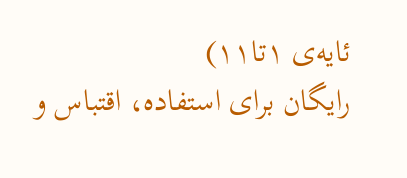ئایەی ۱تا۱۱)
رایگان برای استفاده، اقتباس و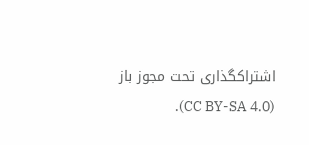اشتراکگذاری تحت مجوز باز (CC BY-SA 4.0).